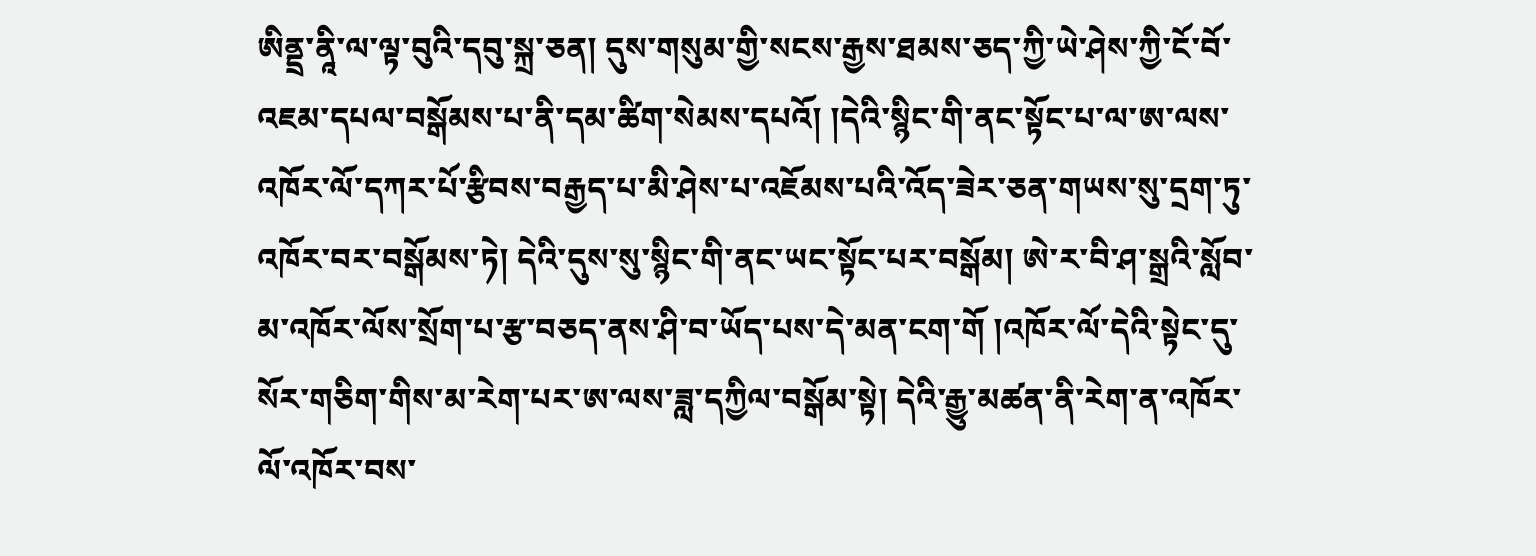ཨིནྡྲ་ནཱི་ལ་ལྟ་བུའི་དབུ་སྐྲ་ཅན། དུས་གསུམ་གྱི་སངས་རྒྱས་ཐམས་ཅད་ཀྱི་ཡེ་ཤེས་ཀྱི་ངོ་བོ་འཇམ་དཔལ་བསྒོམས་པ་ནི་དམ་ཚིག་སེམས་དཔའོ། །དེའི་སྙིང་གི་ནང་སྟོང་པ་ལ་ཨ་ལས་འཁོར་ལོ་དཀར་པོ་རྩིབས་བརྒྱད་པ་མི་ཤེས་པ་འཇོམས་པའི་འོད་ཟེར་ཅན་གཡས་སུ་དྲག་ཏུ་འཁོར་བར་བསྒོམས་ཏེ། དེའི་དུས་སུ་སྙིང་གི་ནང་ཡང་སྟོང་པར་བསྒོམ། ཨེ་ར་བི་ཤ་སྒྲའི་སློབ་མ་འཁོར་ལོས་སྲོག་པ་རྩ་བཅད་ནས་ཤི་བ་ཡོད་པས་དེ་མན་ངག་གོ །འཁོར་ལོ་དེའི་སྟེང་དུ་སོར་གཅིག་གིས་མ་རེག་པར་ཨ་ལས་ཟླ་དཀྱིལ་བསྒོམ་སྟེ། དེའི་རྒྱུ་མཚན་ནི་རེག་ན་འཁོར་ལོ་འཁོར་བས་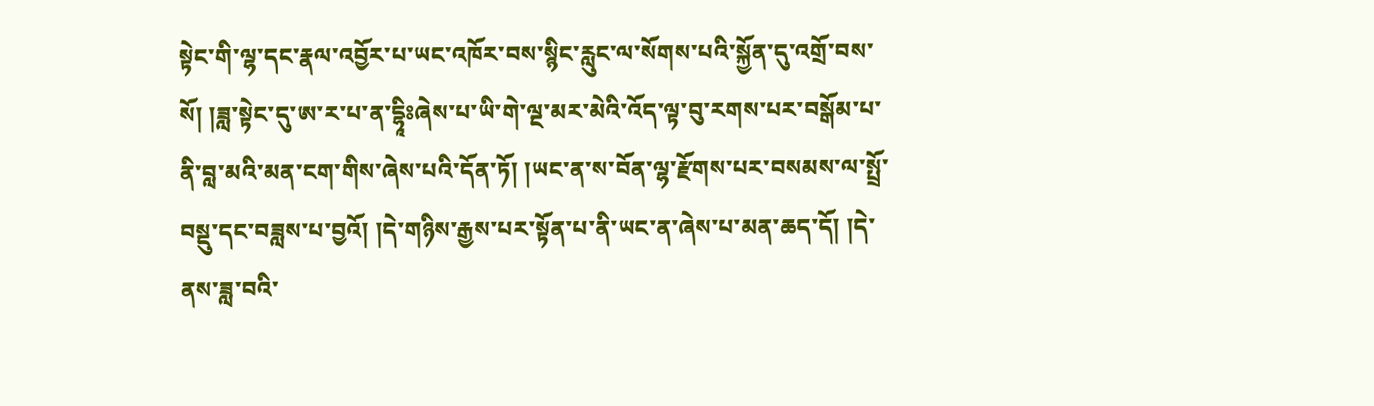སྟེང་གི་ལྷ་དང་རྣལ་འབྱོར་པ་ཡང་འཁོར་བས་སྙིང་རླུང་ལ་སོགས་པའི་སྐྱོན་དུ་འགྲོ་བས་སོ། །ཟླ་སྟེང་དུ་ཨ་ར་པ་ན་དྷཱིཿཞེས་པ་ཡི་གེ་ལྔ་མར་མེའི་འོད་ལྟ་བུ་རགས་པར་བསྒོམ་པ་ནི་བླ་མའི་མན་ངག་གིས་ཞེས་པའི་དོན་ཏོ། །ཡང་ན་ས་བོན་ལྷ་རྫོགས་པར་བསམས་ལ་སྤྲོ་བསྡུ་དང་བཟླས་པ་བྱའོ། །དེ་གཉིས་རྒྱས་པར་སྟོན་པ་ནི་ཡང་ན་ཞེས་པ་མན་ཆད་དོ། །དེ་ནས་ཟླ་བའི་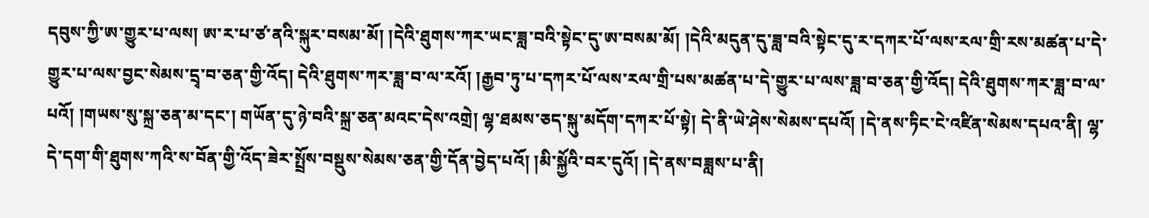དབུས་ཀྱི་ཨ་གྱུར་པ་ལས། ཨ་ར་པ་ཙ་ནའི་སྐུར་བསམ་མོ། །དེའི་ཐུགས་ཀར་ཡང་ཟླ་བའི་སྟེང་དུ་ཨ་བསམ་མོ། །དེའི་མདུན་དུ་ཟླ་བའི་སྟེང་དུ་ར་དཀར་པོ་ལས་རལ་གྲི་རས་མཚན་པ་དེ་གྱུར་པ་ལས་བྱང་སེམས་དྲྭ་བ་ཅན་གྱི་འོད། དེའི་ཐུགས་ཀར་ཟླ་བ་ལ་རའོ། །རྒྱབ་ཏུ་པ་དཀར་པོ་ལས་རལ་གྲི་པས་མཚན་པ་དེ་གྱུར་པ་ལས་ཟླ་བ་ཅན་གྱི་འོད། དེའི་ཐུགས་ཀར་ཟླ་བ་ལ་པའོ། །གཡས་སུ་སྐྲ་ཅན་མ་དང་། གཡོན་དུ་ཉེ་བའི་སྐྲ་ཅན་མའང་དེས་འགྲེ། ལྷ་ཐམས་ཅད་སྐུ་མདོག་དཀར་པོ་སྟེ། དེ་ནི་ཡེ་ཤེས་སེམས་དཔའོ། །དེ་ནས་ཏིང་ངེ་འཛིན་སེམས་དཔའ་ནི། ལྷ་དེ་དག་གི་ཐུགས་ཀའི་ས་བོན་གྱི་འོད་ཟེར་སྤྲོས་བསྡུས་སེམས་ཅན་གྱི་དོན་བྱེད་པའོ། །མི་སྐྱོའི་བར་དུའོ། །དེ་ནས་བཟླས་པ་ནི།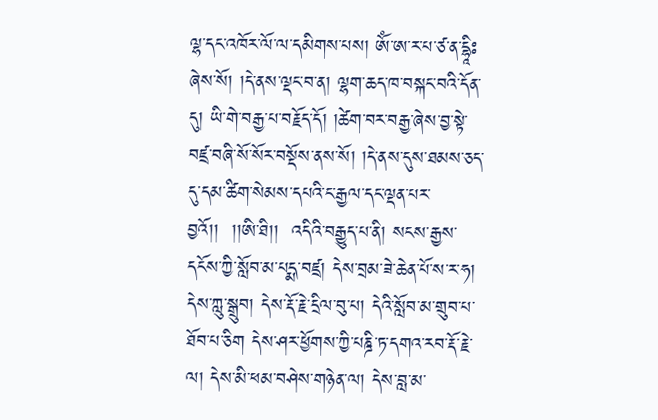ལྷ་དང་འཁོར་ལོ་ལ་དམིགས་པས། ཨོཾ་ཨ་ར་པ་ཙ་ན་དྷཱིཿཞེས་སོ། །དེ་ནས་ལྡང་བ་ན། ལྷག་ཆད་ཁ་བསྐང་བའི་དོན་དུ། ཡི་གེ་བརྒྱ་པ་བརྗོད་དོ། །ཚེག་བར་བརྒྱ་ཞེས་བྱ་སྟེ་བཛྲ་བཞི་སོ་སོར་བསྡོས་ནས་སོ། །དེ་ནས་དུས་ཐམས་ཅད་དུ་དམ་ཚིག་སེམས་དཔའི་ང་རྒྱལ་དང་ལྡན་པར་བྱའོ།།  །།ཨི་ཐི།།  འདིའི་བརྒྱུད་པ་ནི། སངས་རྒྱས་དངོས་ཀྱི་སློབ་མ་པདྨ་བཛྲ། དེས་བྲམ་ཟེ་ཆེན་པོ་ས་ར་ཧ། དེས་ཀླུ་སྒྲུབ། དེས་རྡོ་རྗེ་དྲིལ་བུ་པ། དེའི་སློབ་མ་གྲུབ་པ་ཐོབ་པ་ཅིག དེས་ཤར་ཕྱོགས་ཀྱི་པཎྜི་ཏ་དགའ་རབ་རྡོ་རྗེ་ལ། དེས་མི་ཕམ་བཤེས་གཉེན་ལ། དེས་བླ་མ་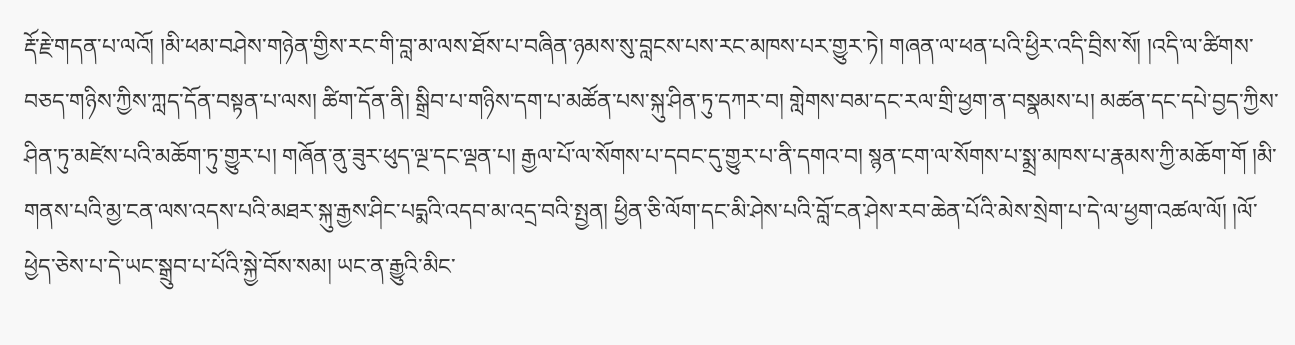རྡོ་རྗེ་གདན་པ་ལའོ། །མི་ཕམ་བཤེས་གཉེན་གྱིས་རང་གི་བླ་མ་ལས་ཐོས་པ་བཞིན་ཉམས་སུ་བླངས་པས་རང་མཁས་པར་གྱུར་ཏེ། གཞན་ལ་ཕན་པའི་ཕྱིར་འདི་བྲིས་སོ། །འདི་ལ་ཚིགས་བཅད་གཉིས་ཀྱིས་ཀླད་དོན་བསྟན་པ་ལས། ཚིག་དོན་ནི། སྒྲིབ་པ་གཉིས་དག་པ་མཚོན་པས་སྐུ་ཤིན་ཏུ་དཀར་བ། གླེགས་བམ་དང་རལ་གྲི་ཕྱག་ན་བསྣམས་པ། མཚན་དང་དཔེ་བྱད་ཀྱིས་ཤིན་ཏུ་མཛེས་པའི་མཆོག་ཏུ་གྱུར་པ། གཞོན་ནུ་ཟུར་ཕུད་ལྔ་དང་ལྡན་པ། རྒྱལ་པོ་ལ་སོགས་པ་དབང་དུ་གྱུར་པ་ནི་དགའ་བ། སྙན་ངག་ལ་སོགས་པ་སྨྲ་མཁས་པ་རྣམས་ཀྱི་མཆོག་གོ །མི་གནས་པའི་མྱ་ངན་ལས་འདས་པའི་མཐར་སྐུ་རྒྱས་ཤིང་པདྨའི་འདབ་མ་འདྲ་བའི་སྤྱན། ཕྱིན་ཅི་ལོག་དང་མི་ཤེས་པའི་བློ་ངན་ཤེས་རབ་ཆེན་པོའི་མེས་སྲེག་པ་དེ་ལ་ཕྱག་འཚལ་ལོ། །ལོ་ཕྱེད་ཅེས་པ་དེ་ཡང་སྒྲུབ་པ་པོའི་སྐྱེ་བོས་སམ། ཡང་ན་རྒྱུའི་མིང་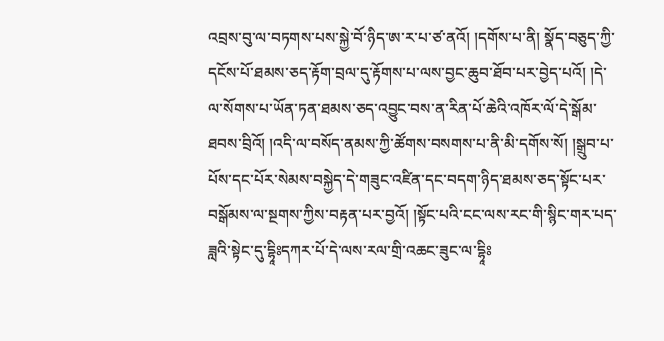འབྲས་བུ་ལ་བཏགས་པས་སྐྱེ་བོ་ཉིད་ཨ་ར་པ་ཙ་ནའོ། །དགོས་པ་ནི། སྣོད་བཅུད་ཀྱི་དངོས་པོ་ཐམས་ཅད་རྟོག་བྲལ་དུ་རྟོགས་པ་ལས་བྱང་ཆུབ་ཐོབ་པར་བྱེད་པའོ། །དེ་ལ་སོགས་པ་ཡོན་ཏན་ཐམས་ཅད་འབྱུང་བས་ན་རིན་པོ་ཆེའི་འཁོར་ལོ་དེ་སྒོམ་ཐབས་བྲིའོ། །འདི་ལ་བསོད་ནམས་ཀྱི་ཚོགས་བསགས་པ་ནི་མི་དགོས་སོ། །སྒྲུབ་པ་པོས་དང་པོར་སེམས་བསྐྱེད་དེ་གཟུང་འཛིན་དང་བདག་ཉིད་ཐམས་ཅད་སྟོང་པར་བསྒོམས་ལ་སྔགས་ཀྱིས་བརྟན་པར་བྱའོ། །སྟོང་པའི་ངང་ལས་རང་གི་སྙིང་གར་པད་ཟླའི་སྟེང་དུ་དྷཱིཿདཀར་པོ་དེ་ལས་རལ་གྲི་འཆང་ཟུང་ལ་དྷཱིཿ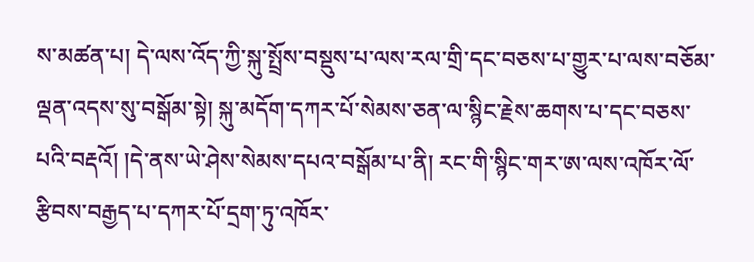ས་མཚན་པ། དེ་ལས་འོད་ཀྱི་སྐུ་སྤྲོས་བསྡུས་པ་ལས་རལ་གྲི་དང་བཅས་པ་གྱུར་པ་ལས་བཅོམ་ལྡན་འདས་སུ་བསྒོམ་སྟེ། སྐུ་མདོག་དཀར་པོ་སེམས་ཅན་ལ་སྙིང་རྗེས་ཆགས་པ་དང་བཅས་པའི་བརྡའོ། །དེ་ནས་ཡེ་ཤེས་སེམས་དཔའ་བསྒོམ་པ་ནི། རང་གི་སྙིང་གར་ཨ་ལས་འཁོར་ལོ་རྩིབས་བརྒྱད་པ་དཀར་པོ་དྲག་ཏུ་འཁོར་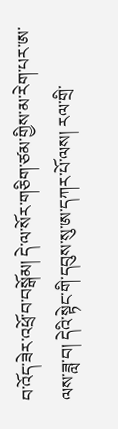བ་འོད་ཟེར་འཕྲོ་བ་བསྒོམ། དེ་ལ་སོར་གཅིག་ཙམ་གྱིས་མ་རེག་པར་ཨ་ལས་ཟླ་བ། དེའི་སྟེང་གི་དབུས་སུ་ཨ་དཀར་པོ་ལས། རལ་གྲི་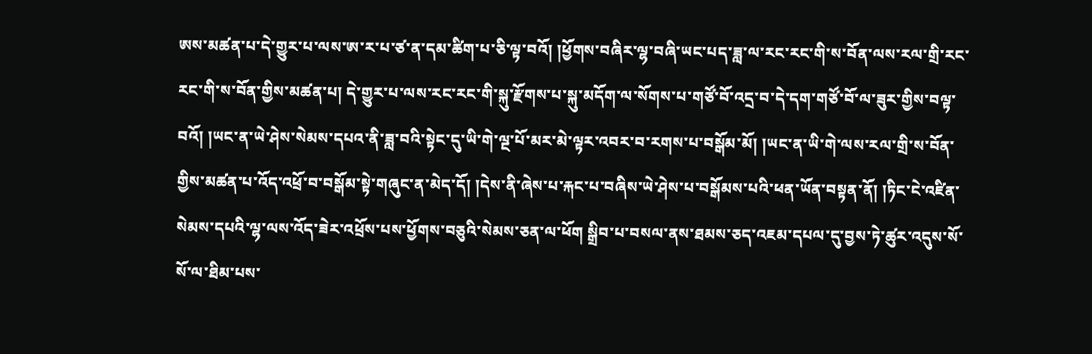ཨས་མཚན་པ་དེ་གྱུར་པ་ལས་ཨ་ར་པ་ཙ་ན་དམ་ཚིག་པ་ཅི་ལྟ་བའོ། །ཕྱོགས་བཞིར་ལྷ་བཞི་ཡང་པད་ཟླ་ལ་རང་རང་གི་ས་བོན་ལས་རལ་གྲི་རང་རང་གི་ས་བོན་གྱིས་མཚན་པ། དེ་གྱུར་པ་ལས་རང་རང་གི་སྐུ་རྫོགས་པ་སྐུ་མདོག་ལ་སོགས་པ་གཙོ་བོ་འདྲ་བ་དེ་དག་གཙོ་བོ་ལ་ཟུར་གྱིས་བལྟ་བའོ། །ཡང་ན་ཡེ་ཤེས་སེམས་དཔའ་ནི་ཟླ་བའི་སྟེང་དུ་ཡི་གེ་ལྔ་པོ་མར་མེ་ལྟར་འབར་བ་རགས་པ་བསྒོམ་མོ། །ཡང་ན་ཡི་གེ་ལས་རལ་གྲི་ས་བོན་གྱིས་མཚན་པ་འོད་འཕྲོ་བ་བསྒོམ་སྟེ་གཞུང་ན་མེད་དོ། །དེས་ནི་ཞེས་པ་རྐང་པ་བཞིས་ཡེ་ཤེས་པ་བསྒོམས་པའི་ཕན་ཡོན་བསྟན་ནོ། །ཏིང་ངེ་འཛིན་སེམས་དཔའི་ལྷ་ལས་འོད་ཟེར་འཕྲོས་པས་ཕྱོགས་བཅུའི་སེམས་ཅན་ལ་ཕོག སྒྲིབ་པ་བསལ་ནས་ཐམས་ཅད་འཇམ་དཔལ་དུ་བྱས་ཏེ་ཚུར་འདུས་སོ་སོ་ལ་ཐིམ་པས་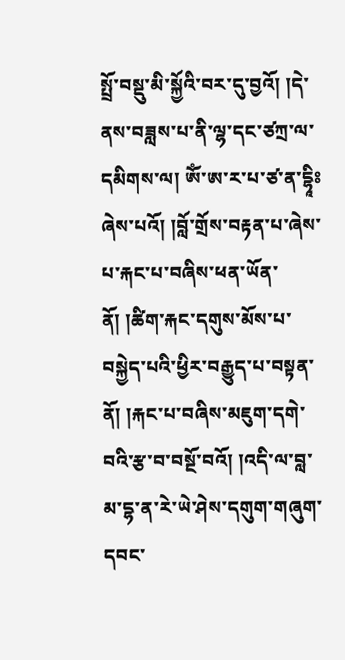སྤྲོ་བསྡུ་མི་སྐྱོའི་བར་དུ་བྱའོ། །དེ་ནས་བཟླས་པ་ནི་ལྷ་དང་ཙཀྲ་ལ་དམིགས་ལ། ཨོཾ་ཨ་ར་པ་ཙ་ན་དྷཱིཿ ཞེས་པའོ། །བློ་གྲོས་བརྟན་པ་ཞེས་པ་རྐང་པ་བཞིས་ཕན་ཡོན་ནོ། །ཚིག་རྐང་དགུས་མོས་པ་བསྐྱེད་པའི་ཕྱིར་བརྒྱུད་པ་བསྟན་ནོ། །རྐང་པ་བཞིས་མཇུག་དགེ་བའི་རྩ་བ་བསྔོ་བའོ། །འདི་ལ་བླ་མ་དྷ་ན་རེ་ཡེ་ཤེས་དགུག་གཞུག་དབང་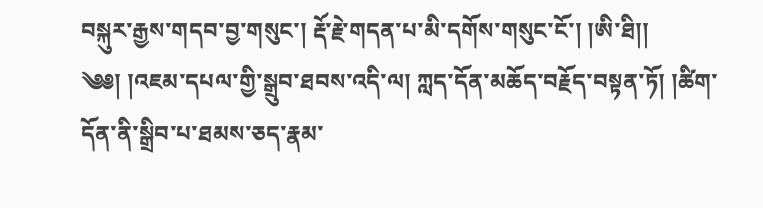བསྐུར་རྒྱས་གདབ་བྱ་གསུང་། རྡོ་རྗེ་གདན་པ་མི་དགོས་གསུང་ངོ་། །ཨི་ཐི།།  ༄༅། །འཇམ་དཔལ་གྱི་སྒྲུབ་ཐབས་འདི་ལ། ཀླད་དོན་མཆོད་བརྗོད་བསྟན་ཏོ། །ཚིག་དོན་ནི་སྒྲིབ་པ་ཐམས་ཅད་རྣམ་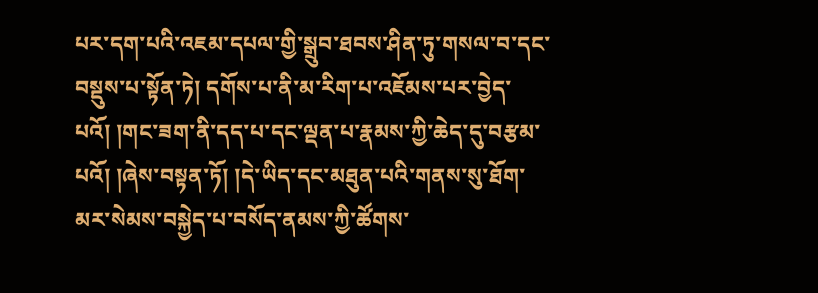པར་དག་པའི་འཇམ་དཔལ་གྱི་སྒྲུབ་ཐབས་ཤིན་ཏུ་གསལ་བ་དང་བསྡུས་པ་སྟོན་ཏེ། དགོས་པ་ནི་མ་རིག་པ་འཇོམས་པར་བྱེད་པའོ། །གང་ཟག་ནི་དད་པ་དང་ལྡན་པ་རྣམས་ཀྱི་ཆེད་དུ་བརྩམ་པའོ། །ཞེས་བསྟན་ཏོ། །དེ་ཡིད་དང་མཐུན་པའི་གནས་སུ་ཐོག་མར་སེམས་བསྐྱེད་པ་བསོད་ནམས་ཀྱི་ཚོགས་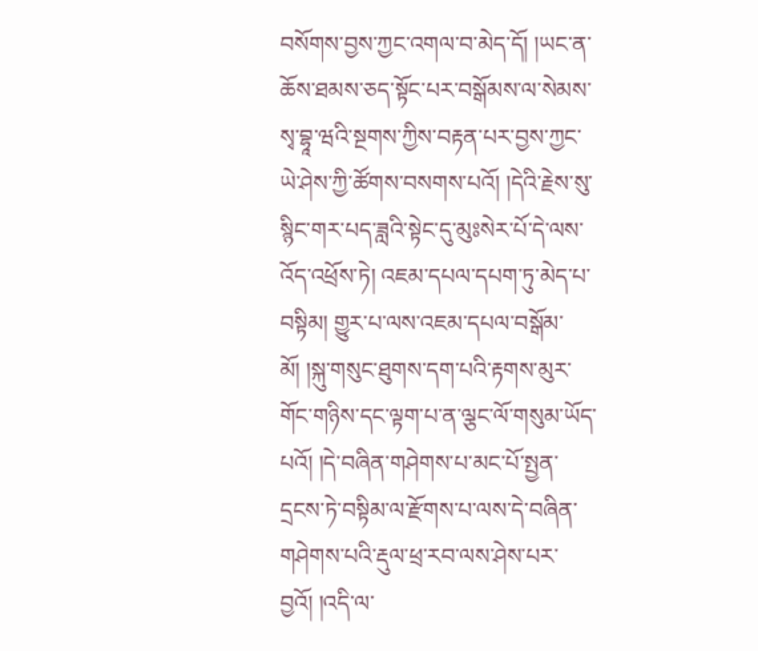བསོགས་བྱས་ཀྱང་འགལ་བ་མེད་དོ། །ཡང་ན་ཆོས་ཐམས་ཅད་སྟོང་པར་བསྒོམས་ལ་སེམས་སྭ་བྷཱ་ཝའི་སྔགས་ཀྱིས་བརྟན་པར་བྱས་ཀྱང་ཡེ་ཤེས་ཀྱི་ཚོགས་བསགས་པའོ། །དེའི་རྗེས་སུ་སྙིང་གར་པད་ཟླའི་སྟེང་དུ་མུཿསེར་པོ་དེ་ལས་འོད་འཕྲོས་ཏེ། འཇམ་དཔལ་དཔག་ཏུ་མེད་པ་བསྟིམ། གྱུར་པ་ལས་འཇམ་དཔལ་བསྒོམ་མོ། །སྐུ་གསུང་ཐུགས་དག་པའི་རྟགས་མུར་གོང་གཉིས་དང་ལྟག་པ་ན་ལྕང་ལོ་གསུམ་ཡོད་པའོ། །དེ་བཞིན་གཤེགས་པ་མང་པོ་སྤྱན་དྲངས་ཏེ་བསྟིམ་ལ་རྫོགས་པ་ལས་དེ་བཞིན་གཤེགས་པའི་རྡུལ་ཕྲ་རབ་ལས་ཤེས་པར་བྱའོ། །འདི་ལ་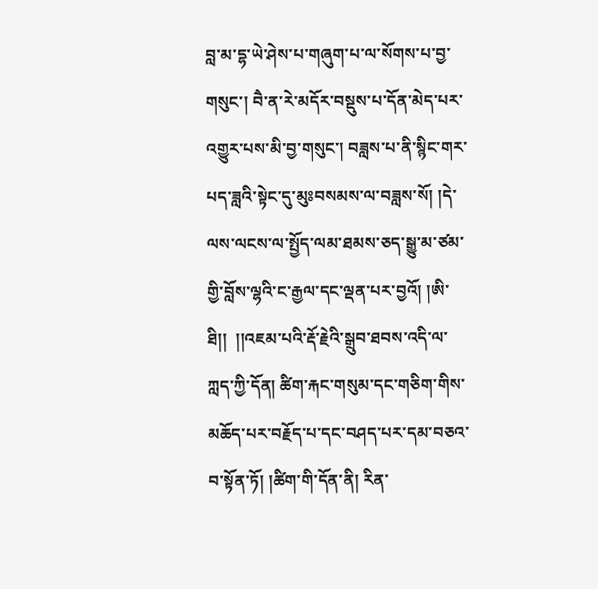བླ་མ་དྷ་ཡེ་ཤེས་པ་གཞུག་པ་ལ་སོགས་པ་བྱ་གསུང་། བཻ་ན་རེ་མདོར་བསྡུས་པ་དོན་མེད་པར་འགྱུར་པས་མི་བྱ་གསུང་། བཟླས་པ་ནི་སྙིང་གར་པད་ཟླའི་སྟེང་དུ་མུཿབསམས་ལ་བཟླས་སོ། །དེ་ལས་ལངས་ལ་སྤྱོད་ལམ་ཐམས་ཅད་སྒྱུ་མ་ཙམ་གྱི་བློས་ལྷའི་ང་རྒྱལ་དང་ལྡན་པར་བྱའོ། །ཨི་ཐི།།  །།འཇམ་པའི་རྡོ་རྗེའི་སྒྲུབ་ཐབས་འདི་ལ་ཀླད་ཀྱི་དོན། ཚིག་རྐང་གསུམ་དང་གཅིག་གིས་མཆོད་པར་བརྗོད་པ་དང་བཤད་པར་དམ་བཅའ་བ་སྟོན་ཏོ། །ཚིག་གི་དོན་ནི། རིན་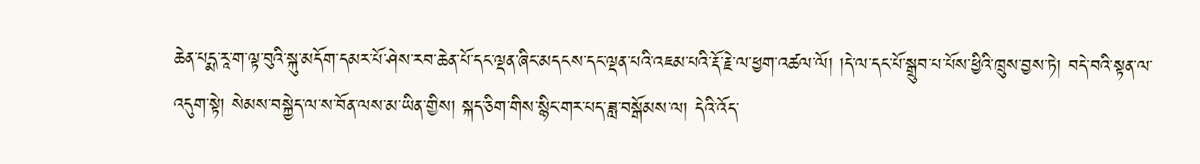ཆེན་པདྨ་རཱ་ག་ལྟ་བུའི་སྐུ་མདོག་དམར་པོ་ཤེས་རབ་ཆེན་པོ་དང་ལྡན་ཞིང་མདངས་དང་ལྡན་པའི་འཇམ་པའི་རྡོ་རྗེ་ལ་ཕྱག་འཚལ་ལོ། །དེ་ལ་དང་པོ་སྒྲུབ་པ་པོས་ཕྱིའི་ཁྲུས་བྱས་ཏེ། བདེ་བའི་སྟན་ལ་འདུག་སྟེ། སེམས་བསྐྱེད་ལ་ས་བོན་ལས་མ་ཡིན་གྱིས། སྐད་ཅིག་གིས་སྙིང་གར་པད་ཟླ་བསྒོམས་ལ། དེའི་འོད་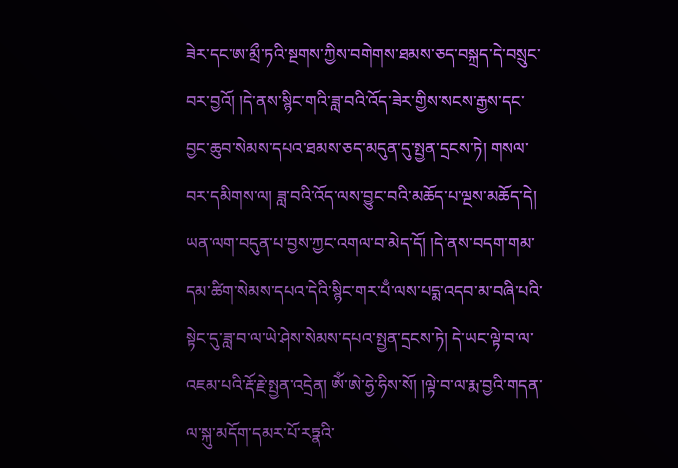ཟེར་དང་ཨ་མྲྀ་ཏའི་སྔགས་ཀྱིས་བགེགས་ཐམས་ཅད་བསྐྲད་དེ་བསྲུང་བར་བྱའོ། །དེ་ནས་སྙིང་གའི་ཟླ་བའི་འོད་ཟེར་གྱིས་སངས་རྒྱས་དང་བྱང་ཆུབ་སེམས་དཔའ་ཐམས་ཅད་མདུན་དུ་སྤྱན་དྲངས་ཏེ། གསལ་བར་དམིགས་ལ། ཟླ་བའི་འོད་ལས་བྱུང་བའི་མཆོད་པ་ལྔས་མཆོད་དེ། ཡན་ལག་བདུན་པ་བྱས་ཀྱང་འགལ་བ་མེད་དོ། །དེ་ནས་བདག་གམ་དམ་ཚིག་སེམས་དཔའ་དེའི་སྙིང་གར་པྃ་ལས་པདྨ་འདབ་མ་བཞི་པའི་སྟེང་དུ་ཟླ་བ་ལ་ཡེ་ཤེས་སེམས་དཔའ་སྤྱན་དྲངས་ཏེ། དེ་ཡང་ལྟེ་བ་ལ་འཇམ་པའི་རྡོ་རྗེ་སྤྱན་འདྲེན། ཨོཾ་ཨེ་ཧྱེ་ཧིས་སོ། །ལྟེ་བ་ལ་རྨ་བྱའི་གདན་ལ་སྐུ་མདོག་དམར་པོ་རཏྣའི་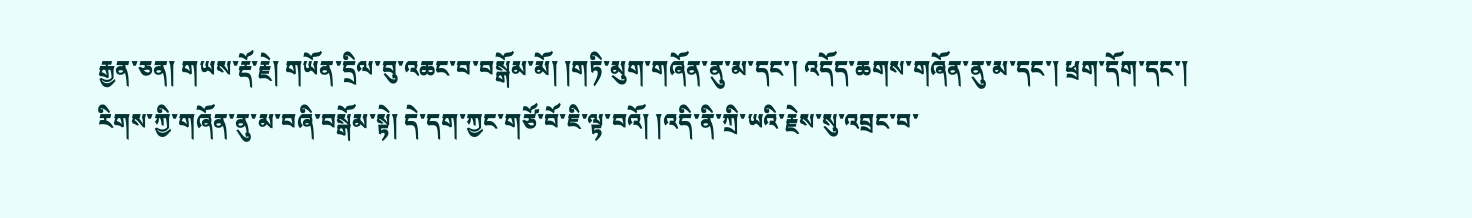རྒྱན་ཅན། གཡས་རྡོ་རྗེ། གཡོན་དྲིལ་བུ་འཆང་བ་བསྒོམ་མོ། །གཏི་མུག་གཞོན་ནུ་མ་དང་། འདོད་ཆགས་གཞོན་ནུ་མ་དང་། ཕྲག་དོག་དང་། རིགས་ཀྱི་གཞོན་ནུ་མ་བཞི་བསྒོམ་སྟེ། དེ་དག་ཀྱང་གཙོ་བོ་ཇི་ལྟ་བའོ། །འདི་ནི་ཀྲི་ཡའི་རྗེས་སུ་འབྲང་བ་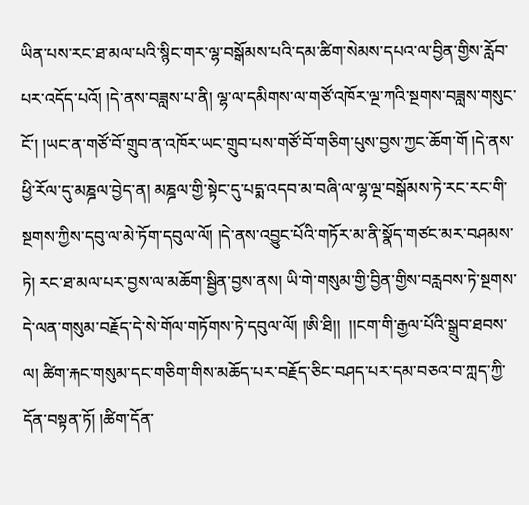ཡིན་པས་རང་ཐ་མལ་པའི་སྙིང་གར་ལྷ་བསྒོམས་པའི་དམ་ཚིག་སེམས་དཔའ་ལ་བྱིན་གྱིས་རློབ་པར་འདོད་པའོ། །དེ་ནས་བཟླས་པ་ནི། ལྷ་ལ་དམིགས་ལ་གཙོ་འཁོར་ལྔ་ཀའི་སྔགས་བཟླས་གསུང་ངོ་། །ཡང་ན་གཙོ་བོ་གྲུབ་ན་འཁོར་ཡང་གྲུབ་པས་གཙོ་བོ་གཅིག་པུས་བྱས་ཀྱང་ཆོག་གོ །དེ་ནས་ཕྱི་རོལ་དུ་མཎྜལ་བྱེད་ན། མཎྜལ་གྱི་སྟེང་དུ་པདྨ་འདབ་མ་བཞི་ལ་ལྷ་ལྔ་བསྒོམས་ཏེ་རང་རང་གི་སྔགས་ཀྱིས་དབུ་ལ་མེ་ཏོག་དབུལ་ལོ། །དེ་ནས་འབྱུང་པོའི་གཏོར་མ་ནི་སྣོད་གཙང་མར་བཤམས་ཏེ། རང་ཐ་མལ་པར་བྱས་ལ་མཆོག་སྦྱིན་བྱས་ནས། ཡི་གེ་གསུམ་གྱི་བྱིན་གྱིས་བརླབས་ཏེ་སྔགས་དེ་ལན་གསུམ་བརྗོད་དེ་སེ་གོལ་གཏོགས་ཏེ་དབུལ་ལོ། །ཨི་ཐི།།  །།ངག་གི་རྒྱལ་པོའི་སྒྲུབ་ཐབས་ལ། ཚིག་རྐང་གསུམ་དང་གཅིག་གིས་མཆོད་པར་བརྗོད་ཅིང་བཤད་པར་དམ་བཅའ་བ་ཀླད་ཀྱི་དོན་བསྟན་ཏོ། །ཚིག་དོན་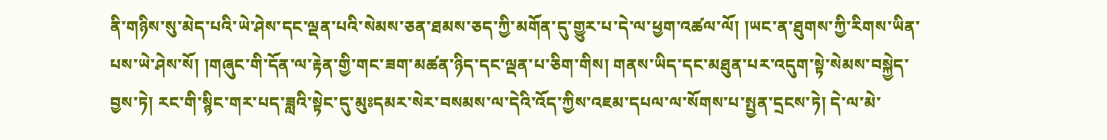ནི་གཉིས་སུ་མེད་པའི་ཡེ་ཤེས་དང་ལྡན་པའི་སེམས་ཅན་ཐམས་ཅད་ཀྱི་མགོན་དུ་གྱུར་པ་དེ་ལ་ཕྱག་འཚལ་ལོ། །ཡང་ན་ཐུགས་ཀྱི་རིགས་ཡིན་པས་ཡེ་ཤེས་སོ། །གཞུང་གི་དོན་ལ་རྟེན་གྱི་གང་ཟག་མཚན་ཉིད་དང་ལྡན་པ་ཅིག་གིས། གནས་ཡིད་དང་མཐུན་པར་འདུག་སྟེ་སེམས་བསྐྱེད་བྱས་ཏེ། རང་གི་སྙིང་གར་པད་ཟླའི་སྟེང་དུ་མུཿདམར་སེར་བསམས་ལ་དེའི་འོད་ཀྱིས་འཇམ་དཔལ་ལ་སོགས་པ་སྤྱན་དྲངས་ཏེ། དེ་ལ་མེ་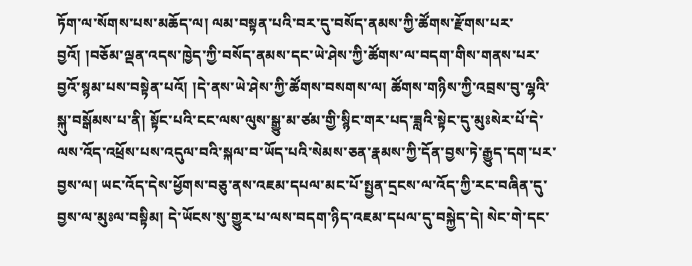ཏོག་ལ་སོགས་པས་མཆོད་ལ། ལམ་བསྟན་པའི་བར་དུ་བསོད་ནམས་ཀྱི་ཚོགས་རྫོགས་པར་བྱའོ། །བཅོམ་ལྡན་འདས་ཁྱེད་ཀྱི་བསོད་ནམས་དང་ཡེ་ཤེས་ཀྱི་ཚོགས་ལ་བདག་གིས་གནས་པར་བྱའོ་སྙམ་པས་བསྟེན་པའོ། །དེ་ནས་ཡེ་ཤེས་ཀྱི་ཚོགས་བསགས་ལ། ཚོགས་གཉིས་ཀྱི་འབྲས་བུ་ལྷའི་སྐུ་བསྒོམས་པ་ནི། སྟོང་པའི་ངང་ལས་ལུས་སྒྱུ་མ་ཙམ་གྱི་སྙིང་གར་པད་ཟླའི་སྟེང་དུ་མུཿསེར་པོ་དེ་ལས་འོད་འཕྲོས་པས་འདུལ་བའི་སྐལ་བ་ཡོད་པའི་སེམས་ཅན་རྣམས་ཀྱི་དོན་བྱས་ཏེ་རྒྱུད་དག་པར་བྱས་ལ། ཡང་འོད་དེས་ཕྱོགས་བཅུ་ནས་འཇམ་དཔལ་མང་པོ་སྤྱན་དྲངས་ལ་འོད་ཀྱི་རང་བཞིན་དུ་བྱས་ལ་མུཿལ་བསྟིམ། དེ་ཡོངས་སུ་གྱུར་པ་ལས་བདག་ཉིད་འཇམ་དཔལ་དུ་བསྐྱེད་དེ། སེང་གེ་དང་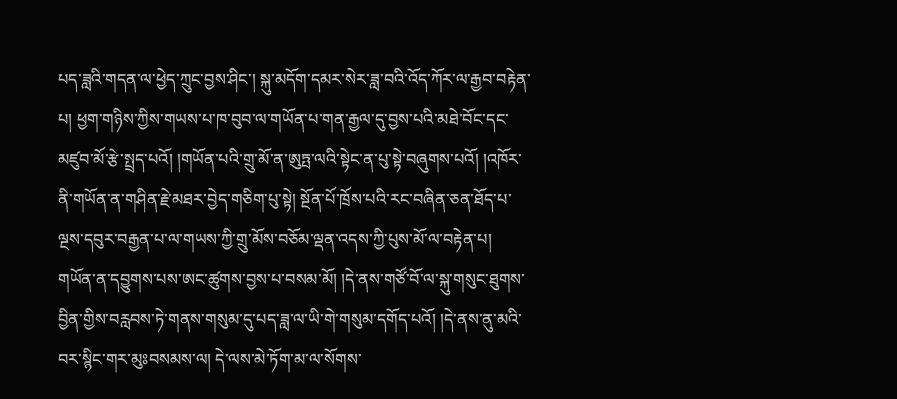པད་ཟླའི་གདན་ལ་ཕྱེད་ཀྲུང་བྱས་ཤིང་། སྐུ་མདོག་དམར་སེར་ཟླ་བའི་འོད་ཀོར་ལ་རྒྱབ་བརྟེན་པ། ཕྱག་གཉིས་ཀྱིས་གཡས་པ་ཁ་བུབ་ལ་གཡོན་པ་གན་རྒྱལ་དུ་བྱས་པའི་མཐེ་བོང་དང་མཛུབ་མོ་རྩེ་སྤྲད་པའོ། །གཡོན་པའི་གྲུ་མོ་ན་ཨུཏྤ་ལའི་སྟེང་ན་པུ་སྟེ་བཞུགས་པའོ། །འཁོར་ནི་གཡོན་ན་གཤིན་རྗེ་མཐར་བྱེད་གཅིག་པུ་སྟེ། སྔོན་པོ་ཁྲོས་པའི་རང་བཞིན་ཅན་ཐོད་པ་ལྔས་དབུར་བརྒྱན་པ་ལ་གཡས་ཀྱི་གྲུ་མོས་བཅོམ་ལྡན་འདས་ཀྱི་པུས་མོ་ལ་བརྟེན་པ། གཡོན་ན་དབྱུགས་པས་ཨང་ཚུགས་བྱས་པ་བསམ་མོ། །དེ་ནས་གཙོ་བོ་ལ་སྐུ་གསུང་ཐུགས་བྱིན་གྱིས་བརླབས་ཏེ་གནས་གསུམ་དུ་པད་ཟླ་ལ་ཡི་གེ་གསུམ་དགོད་པའོ། །དེ་ནས་ནུ་མའི་བར་སྙིང་གར་མུཿབསམས་ལ། དེ་ལས་མེ་ཏོག་མ་ལ་སོགས་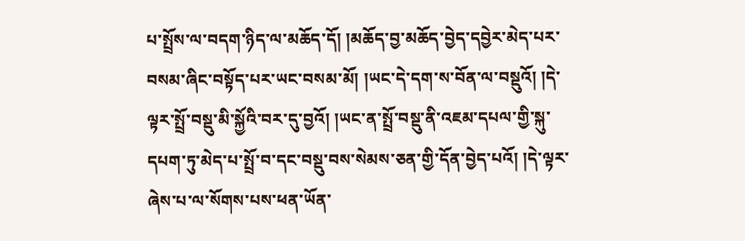པ་སྤྲོས་ལ་བདག་ཉིད་ལ་མཆོད་དོ། །མཆོད་བྱ་མཆོད་བྱེད་དབྱེར་མེད་པར་བསམ་ཞིང་བསྟོད་པར་ཡང་བསམ་མོ། །ཡང་དེ་དག་ས་བོན་ལ་བསྡུའོ། །དེ་ལྟར་སྤྲོ་བསྡུ་མི་སྐྱོའི་བར་དུ་བྱའོ། །ཡང་ན་སྤྲོ་བསྡུ་ནི་འཇམ་དཔལ་གྱི་སྐུ་དཔག་ཏུ་མེད་པ་སྤྲོ་བ་དང་བསྡུ་བས་སེམས་ཅན་གྱི་དོན་བྱེད་པའོ། །དེ་ལྟར་ཞེས་པ་ལ་སོགས་པས་ཕན་ཡོན་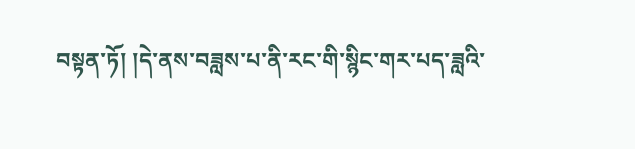བསྟན་ཏོ། །དེ་ནས་བཟླས་པ་ནི་རང་གི་སྙིང་གར་པད་ཟླའི་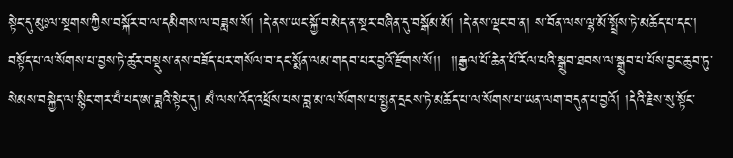སྟེང་དུ་མུཿལ་སྔགས་ཀྱིས་བསྐོར་བ་ལ་དམིགས་ལ་བཟླས་སོ། །དེ་ནས་ཡང་སྐྱོ་བ་མེད་ན་སྔར་བཞིན་དུ་བསྒོམ་མོ། །དེ་ནས་ལྡང་བ་ན། ས་བོན་ལས་ལྷ་མོ་སྤྲོས་ཏེ་མཆོད་པ་དང་། བསྟོད་པ་ལ་སོགས་པ་བྱས་ཏེ་ཚུར་བསྡུས་ནས་བཟོད་པར་གསོལ་བ་དང་སྨོན་ལམ་གདབ་པར་བྱའོ་རྫོགས་སོ།།  །།རྒྱལ་པོ་ཆེན་པོ་རོལ་པའི་སྒྲུབ་ཐབས་ལ་སྒྲུབ་པ་པོས་བྱང་ཆུབ་ཏུ་སེམས་བསྐྱེད་ལ་སྙིང་གར་པྃ་པད་ཨ་ཟླའི་སྟེང་དུ། མྃ་ལས་འོད་འཕྲོས་པས་བླ་མ་ལ་སོགས་པ་སྤྱན་དྲངས་ཏེ་མཆོད་པ་ལ་སོགས་པ་ཡན་ལག་བདུན་པ་བྱའོ། །དེའི་རྗེས་སུ་སྟོང་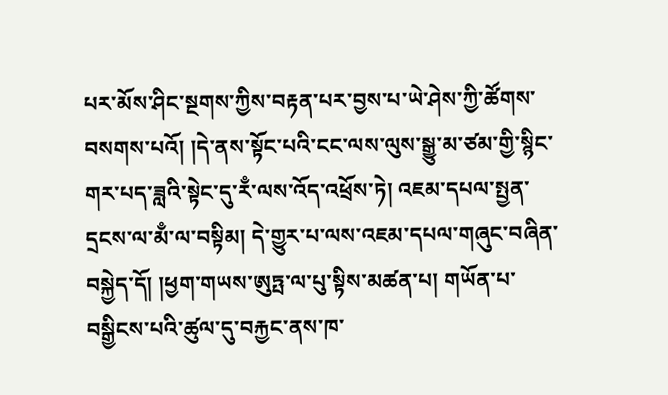པར་མོས་ཤིང་སྔགས་ཀྱིས་བརྟན་པར་བྱས་པ་ཡེ་ཤེས་ཀྱི་ཚོགས་བསགས་པའོ། །དེ་ནས་སྟོང་པའི་ངང་ལས་ལུས་སྒྱུ་མ་ཙམ་གྱི་སྙིང་གར་པད་ཟླའི་སྟེང་དུ་རྃ་ལས་འོད་འཕྲོས་ཏེ། འཇམ་དཔལ་སྤྱན་དྲངས་ལ་མྃ་ལ་བསྟིམ། དེ་གྱུར་པ་ལས་འཇམ་དཔལ་གཞུང་བཞིན་བསྐྱེད་དོ། །ཕྱག་གཡས་ཨུཏྤ་ལ་པུ་སྟིས་མཚན་པ། གཡོན་པ་བསྒྱིངས་པའི་ཚུལ་དུ་བརྐྱང་ནས་ཁ་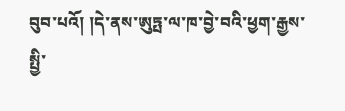བུབ་པའོ། །དེ་ནས་ཨུཏྤ་ལ་ཁ་བྱེ་བའི་ཕྱག་རྒྱས་སྤྱི་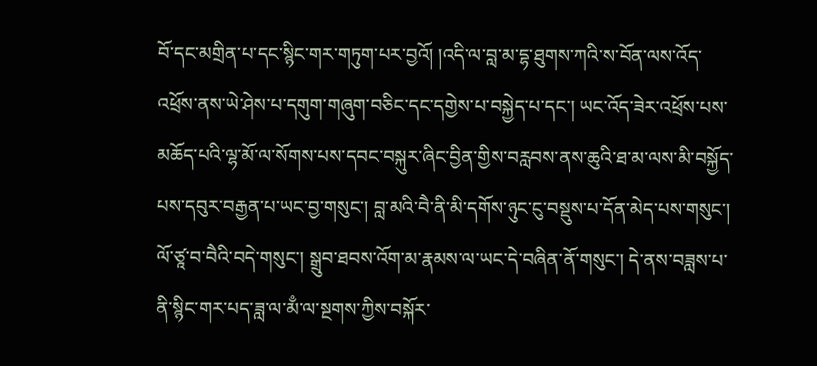བོ་དང་མགྲིན་པ་དང་སྙིང་གར་གཏུག་པར་བྱའོ། །འདི་ལ་བླ་མ་དྷ་ཐུགས་ཀའི་ས་བོན་ལས་འོད་འཕྲོས་ནས་ཡེ་ཤེས་པ་དགུག་གཞུག་བཅིང་དང་དགྱེས་པ་བསྐྱེད་པ་དང་། ཡང་འོད་ཟེར་འཕྲོས་པས་མཆོད་པའི་ལྷ་མོ་ལ་སོགས་པས་དབང་བསྐུར་ཞིང་བྱིན་གྱིས་བརླབས་ནས་ཆུའི་ཐ་མ་ལས་མི་བསྐྱོད་པས་དབུར་བརྒྱན་པ་ཡང་བྱ་གསུང་། བླ་མའི་བཻ་ནི་མི་དགོས་ཉུང་ངུ་བསྡུས་པ་དོན་མེད་པས་གསུང་། ལོ་ཙཱ་བ་བཻའི་བདེ་གསུང་། སྒྲུབ་ཐབས་འོག་མ་རྣམས་ལ་ཡང་དེ་བཞིན་ནོ་གསུང་། དེ་ནས་བཟླས་པ་ནི་སྙིང་གར་པད་ཟླ་ལ་མྃ་ལ་སྔགས་ཀྱིས་བསྐོར་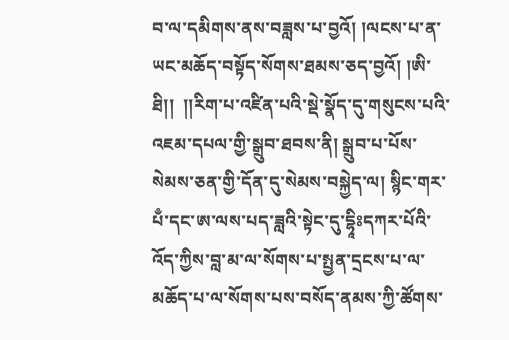བ་ལ་དམིགས་ནས་བཟླས་པ་བྱའོ། །ལངས་པ་ན་ཡང་མཆོད་བསྟོད་སོགས་ཐམས་ཅད་བྱའོ། །ཨི་ཐི།།  །།རིག་པ་འཛིན་པའི་སྡེ་སྣོད་དུ་གསུངས་པའི་འཇམ་དཔལ་གྱི་སྒྲུབ་ཐབས་ནི། སྒྲུབ་པ་པོས་སེམས་ཅན་གྱི་དོན་དུ་སེམས་བསྐྱེད་ལ། སྙིང་གར་པྃ་དང་ཨ་ལས་པད་ཟླའི་སྟེང་དུ་དྷཱིཿདཀར་པོའི་འོད་ཀྱིས་བླ་མ་ལ་སོགས་པ་སྤྱན་དྲངས་པ་ལ་མཆོད་པ་ལ་སོགས་པས་བསོད་ནམས་ཀྱི་ཚོགས་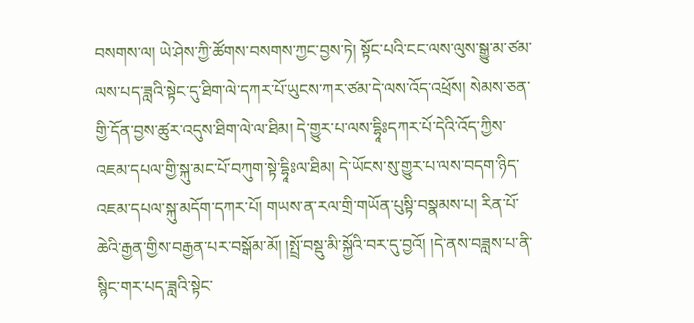བསགས་ལ། ཡེ་ཤེས་ཀྱི་ཚོགས་བསགས་ཀྱང་བྱས་ཏེ། སྟོང་པའི་ངང་ལས་ལུས་སྒྱུ་མ་ཙམ་ལས་པད་ཟླའི་སྟེང་དུ་ཐིག་ལེ་དཀར་པོ་ཡུངས་ཀར་ཙམ་དེ་ལས་འོད་འཕྲོས། སེམས་ཅན་གྱི་དོན་བྱས་ཚུར་འདུས་ཐིག་ལེ་ལ་ཐིམ། དེ་གྱུར་པ་ལས་དྷཱིཿདཀར་པོ་དེའི་འོད་ཀྱིས་འཇམ་དཔལ་གྱི་སྐུ་མང་པོ་བཀུག་སྟེ་དྷཱིཿལ་ཐིམ། དེ་ཡོངས་སུ་གྱུར་པ་ལས་བདག་ཉིད་འཇམ་དཔལ་སྐུ་མདོག་དཀར་པོ། གཡས་ན་རལ་གྲི་གཡོན་པུསྟི་བསྣམས་པ། རིན་པོ་ཆེའི་རྒྱན་གྱིས་བརྒྱན་པར་བསྒོམ་མོ། །སྤྲོ་བསྡུ་མི་སྐྱོའི་བར་དུ་བྱའོ། །དེ་ནས་བཟླས་པ་ནི་སྙིང་གར་པད་ཟླའི་སྟེང་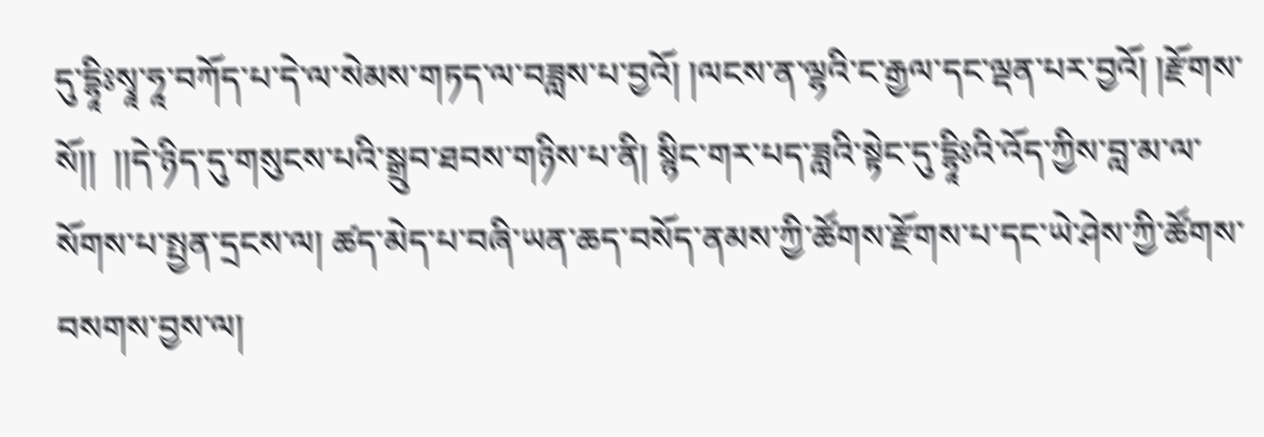དུ་དྷཱིཿསྭཱ་ཧཱ་བཀོད་པ་དེ་ལ་སེམས་གཏད་ལ་བཟླས་པ་བྱའོ། །ལངས་ན་ལྷའི་ང་རྒྱལ་དང་ལྡན་པར་བྱའོ། །རྫོགས་སོ།།  །།དེ་ཉིད་དུ་གསུངས་པའི་སྒྲུབ་ཐབས་གཉིས་པ་ནི། སྙིང་གར་པད་ཟླའི་སྟེང་དུ་དྷཱིཿའི་འོད་ཀྱིས་བླ་མ་ལ་སོགས་པ་སྤྱན་དྲངས་ལ། ཚད་མེད་པ་བཞི་ཡན་ཆད་བསོད་ནམས་ཀྱི་ཚོགས་རྫོགས་པ་དང་ཡེ་ཤེས་ཀྱི་ཚོགས་བསགས་བྱས་ལ།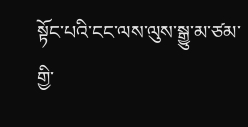སྟོང་པའི་ངང་ལས་ལུས་སྒྱུ་མ་ཙམ་གྱི་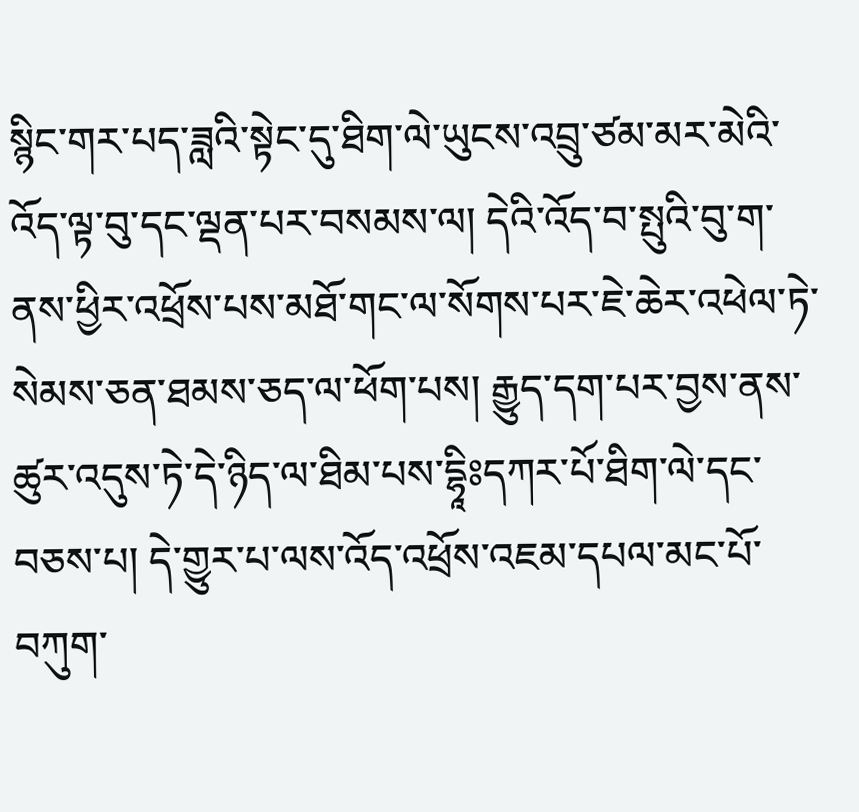སྙིང་གར་པད་ཟླའི་སྟེང་དུ་ཐིག་ལེ་ཡུངས་འབྲུ་ཙམ་མར་མེའི་འོད་ལྟ་བུ་དང་ལྡན་པར་བསམས་ལ། དེའི་འོད་བ་སྤུའི་བུ་ག་ནས་ཕྱིར་འཕྲོས་པས་མཐོ་གང་ལ་སོགས་པར་ཇེ་ཆེར་འཕེལ་ཏེ་སེམས་ཅན་ཐམས་ཅད་ལ་ཕོག་པས། རྒྱུད་དག་པར་བྱས་ནས་ཚུར་འདུས་ཏེ་དེ་ཉིད་ལ་ཐིམ་པས་དྷཱིཿདཀར་པོ་ཐིག་ལེ་དང་བཅས་པ། དེ་གྱུར་པ་ལས་འོད་འཕྲོས་འཇམ་དཔལ་མང་པོ་བཀུག་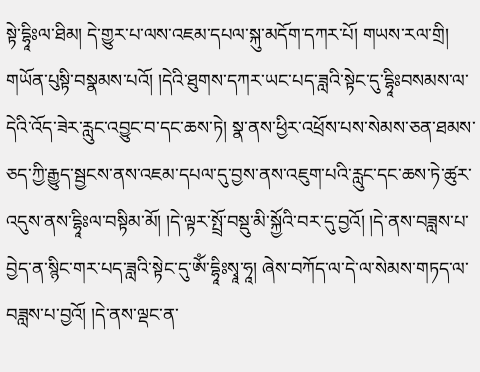སྟེ་དྷཱིཿལ་ཐིམ། དེ་གྱུར་པ་ལས་འཇམ་དཔལ་སྐུ་མདོག་དཀར་པོ། གཡས་རལ་གྲི། གཡོན་པུསྟི་བསྣམས་པའོ། །དེའི་ཐུགས་དཀར་ཡང་པད་ཟླའི་སྟེང་དུ་དྷཱིཿབསམས་ལ་དེའི་འོད་ཟེར་རླུང་འབྱུང་བ་དང་ཆས་ཏེ། སྣ་ནས་ཕྱིར་འཕྲོས་པས་སེམས་ཅན་ཐམས་ཅད་ཀྱི་རྒྱུད་སྦྱངས་ནས་འཇམ་དཔལ་དུ་བྱས་ནས་འཇུག་པའི་རླུང་དང་ཆས་ཏེ་ཚུར་འདུས་ནས་དྷཱིཿལ་བསྟིམ་མོ། །དེ་ལྟར་སྤྲོ་བསྡུ་མི་སྐྱོའི་བར་དུ་བྱའོ། །དེ་ནས་བཟླས་པ་བྱེད་ན་སྙིང་གར་པད་ཟླའི་སྟེང་དུ་ཨོཾ་དྷཱིཿསྭཱ་ཧཱ། ཞེས་བཀོད་ལ་དེ་ལ་སེམས་གཏད་ལ་བཟླས་པ་བྱའོ། །དེ་ནས་ལྡང་ན་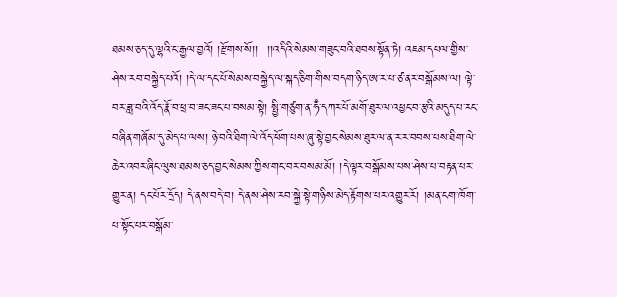ཐམས་ཅད་དུ་ལྷའི་ང་རྒྱལ་བྱའོ། །རྫོགས་སོ།།  །།འདིའི་སེམས་གཟུང་བའི་ཐབས་སྟོན་ཏེ། འཇམ་དཔལ་གྱིས་ཤེས་རབ་བསྐྱེད་པའོ། །དེ་ལ་དང་པོ་སེམས་བསྐྱེད་ལ་སྐད་ཅིག་གིས་བདག་ཉིད་ཨ་ར་པ་ཙ་ནར་བསྒོམས་ལ། ལྟེ་བར་ཟླ་བའི་འོད་རྣོ་བ་ཕྲ་བ་ཟང་ཟང་པ་བསམ་སྟེ། སྤྱི་གཙུག་ན་ཧྃ་དཀར་པོ་མགོ་ཐུར་ལ་འཕྱང་བ་རྩའི་མདུད་པ་རང་བཞིན་གཞོམ་དུ་མེད་པ་ལས། ཉེ་བའི་ཐིག་ལེ་འོད་ཕོག་པས་ཞུ་སྟེ་བྱང་སེམས་ཐུར་ལ་ན་ར་ར་བབས་པས་ཐིག་ལེ་ཆེར་འབར་ཞིང་ལུས་ཐམས་ཅད་བྱང་སེམས་ཀྱིས་གང་བར་བསམ་མོ། །དེ་ལྟར་བསྒོམས་པས་ཤེས་པ་བརྟན་པར་གྱུར་ན། དང་པོར་དྲོད། དེ་ནས་བདེ་བ། དེ་ནས་ཤེས་རབ་སྐྱེ་སྟེ་གཉིས་མེད་རྟོགས་པར་འགྱུར་རོ། །མན་ངག་ཁོག་པ་སྟོང་པར་བསྒོམ་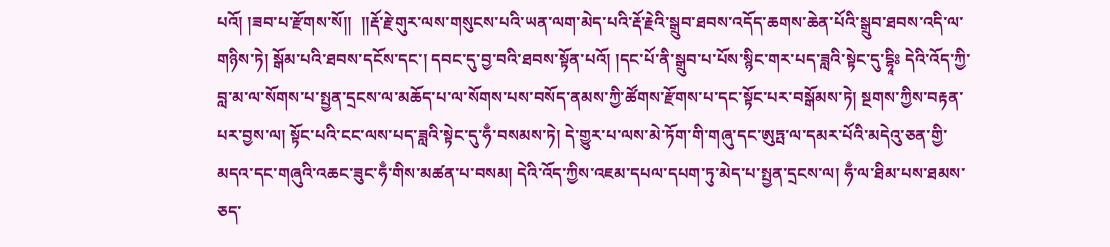པའོ། །ཟབ་པ་རྫོགས་སོ།།  །།རྡོ་རྗེ་གུར་ལས་གསུངས་པའི་ཡན་ལག་མེད་པའི་རྡོ་རྗེའི་སྒྲུབ་ཐབས་འདོད་ཆགས་ཆེན་པོའི་སྒྲུབ་ཐབས་འདི་ལ་གཉིས་ཏེ། སྒོམ་པའི་ཐབས་དངོས་དང་། དབང་དུ་བྱ་བའི་ཐབས་སྟོན་པའོ། །དང་པོ་ནི་སྒྲུབ་པ་པོས་སྙིང་གར་པད་ཟླའི་སྟེང་དུ་དྷཱིཿ དེའི་འོད་ཀྱི་བླ་མ་ལ་སོགས་པ་སྤྱན་དྲངས་ལ་མཆོད་པ་ལ་སོགས་པས་བསོད་ནམས་ཀྱི་ཚོགས་རྫོགས་པ་དང་སྟོང་པར་བསྒོམས་ཏེ། སྔགས་ཀྱིས་བརྟན་པར་བྱས་ལ། སྟོང་པའི་ངང་ལས་པད་ཟླའི་སྟེང་དུ་ཧྃ་བསམས་ཏེ། དེ་གྱུར་པ་ལས་མེ་ཏོག་གི་གཞུ་དང་ཨུཏྤ་ལ་དམར་པོའི་མདེའུ་ཅན་གྱི་མདའ་དང་གཞུའི་འཆང་ཟུང་ཧྃ་གིས་མཚན་པ་བསམ། དེའི་འོད་ཀྱིས་འཇམ་དཔལ་དཔག་ཏུ་མེད་པ་སྤྱན་དྲངས་ལ། ཧྃ་ལ་ཐིམ་པས་ཐམས་ཅད་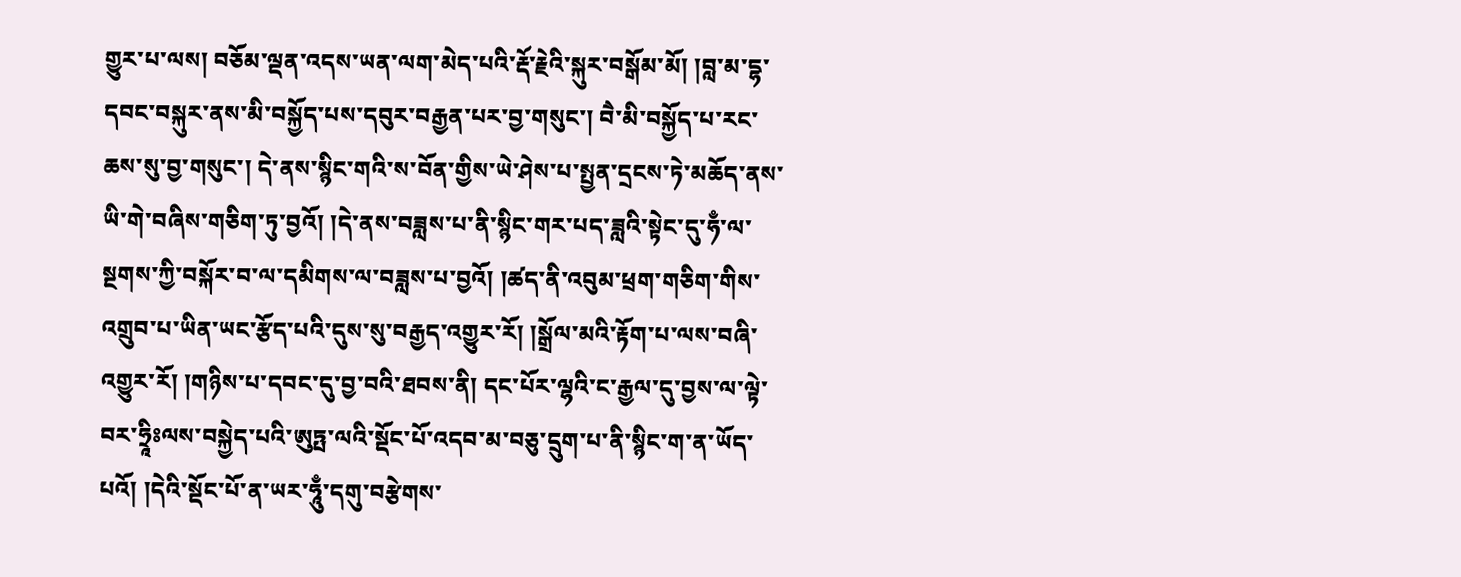གྱུར་པ་ལས། བཅོམ་ལྡན་འདས་ཡན་ལག་མེད་པའི་རྡོ་རྗེའི་སྐུར་བསྒོམ་མོ། །བླ་མ་དྷ་དབང་བསྐུར་ནས་མི་བསྐྱོད་པས་དབུར་བརྒྱན་པར་བྱ་གསུང་། བཻ་མི་བསྐྱོད་པ་རང་ཆས་སུ་བྱ་གསུང་། དེ་ནས་སྙིང་གའི་ས་བོན་གྱིས་ཡེ་ཤེས་པ་སྤྱན་དྲངས་ཏེ་མཆོད་ནས་ཡི་གེ་བཞིས་གཅིག་ཏུ་བྱའོ། །དེ་ནས་བཟླས་པ་ནི་སྙིང་གར་པད་ཟླའི་སྟེང་དུ་ཧྃ་ལ་སྔགས་ཀྱི་བསྐོར་བ་ལ་དམིགས་ལ་བཟླས་པ་བྱའོ། །ཚད་ནི་འབུམ་ཕྲག་གཅིག་གིས་འགྲུབ་པ་ཡིན་ཡང་རྩོད་པའི་དུས་སུ་བརྒྱད་འགྱུར་རོ། །སྒྲོལ་མའི་རྟོག་པ་ལས་བཞི་འགྱུར་རོ། །གཉིས་པ་དབང་དུ་བྱ་བའི་ཐབས་ནི། དང་པོར་ལྷའི་ང་རྒྱལ་དུ་བྱས་ལ་ལྟེ་བར་ཧྲཱིཿལས་བསྐྱེད་པའི་ཨུཏྤ་ལའི་སྡོང་པོ་འདབ་མ་བཅུ་དྲུག་པ་ནི་སྙིང་ག་ན་ཡོད་པའོ། །དེའི་སྡོང་པོ་ན་ཡར་ཧཱུྃ་དགུ་བརྩེགས་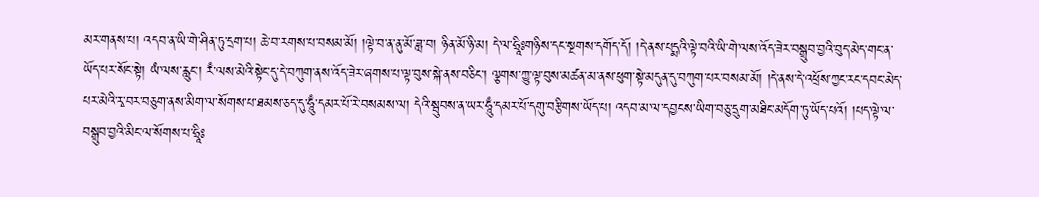མར་གནས་པ། འདབ་ན་ཡི་གེ་ཤིན་ཏུ་དྲག་པ། ཆེ་བ་རགས་པ་བསམ་མོ། །ལྟེ་བ་ན་ནུ་མོ་ཟླ་བ། ཉིན་མོ་ཉི་མ། དེ་ལ་ཧྲཱིཿགཉིས་དང་སྔགས་དགོད་དོ། །དེ་ནས་པདྨའི་ལྟེ་བའི་ཡི་གེ་ལས་འོད་ཟེར་བསྒྲུབ་བྱའི་བུད་མེད་གང་ན་ཡོད་པར་སོང་སྟེ། ཡཾ་ལས་རླུང་། རྃ་ལས་མེའི་སྟེང་དུ་དེ་བཀུག་ནས་འོད་ཟེར་ཞགས་པ་ལྟ་བུས་སྐེ་ནས་བཅིང་། ལྕགས་ཀྱུ་ལྟ་བུས་མཚན་མ་ནས་ཕུག་སྟེ་མདུན་དུ་བཀུག་པར་བསམ་མོ། །དེ་ནས་དེ་འཕྲོས་ཀྱང་རང་དབང་མེད་པར་མེའི་རྭ་བར་བཅུག་ནས་མིག་ལ་སོགས་པ་ཐམས་ཅད་དུ་ཧཱུྃ་དམར་པོ་རེ་བསམས་ལ། དེའི་སྦུབས་ན་ཡར་ཧཱུྃ་དམར་པོ་དགུ་བརྩིགས་ཡོད་པ། འདབ་མ་ལ་དབྱངས་ཡིག་བཅུ་དྲུག་མཐིང་མདོག་ཏུ་ཡོད་པའོ། །པད་ལྟེ་ལ་བསྒྲུབ་བྱའི་མིང་ལ་སོགས་པ་ཧྲཱིཿ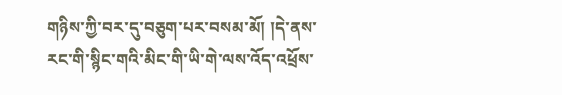གཉིས་ཀྱི་བར་དུ་བཅུག་པར་བསམ་མོ། །དེ་ནས་རང་གི་སྙིང་གའི་མིང་གི་ཡི་གེ་ལས་འོད་འཕྲོས་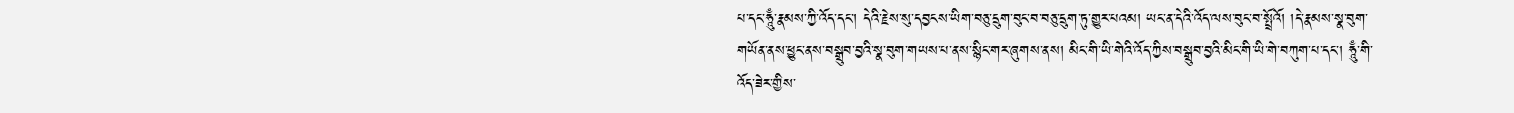པ་དང་ཧཱུྃ་རྣམས་ཀྱི་འོད་དང་། དེའི་རྗེས་སུ་དབྱངས་ཡིག་བཅུ་དྲུག་བུང་བ་བཅུ་དྲུག་ཏུ་གྱུར་པའམ། ཡང་ན་དེའི་འོད་ལས་བུང་བ་སྤྲོའོ། །དེ་རྣམས་སྣ་བུག་གཡོན་ནས་ཕྱུང་ནས་བསྒྲུབ་བྱའི་སྣ་བུག་གཡས་པ་ནས་སྙིང་གར་ཞུགས་ནས། མིང་གི་ཡི་གེའི་འོད་ཀྱིས་བསྒྲུབ་བྱའི་མིང་གི་ཡི་གེ་བཀུག་པ་དང་། ཧཱུྃ་གི་འོད་ཟེར་གྱིས་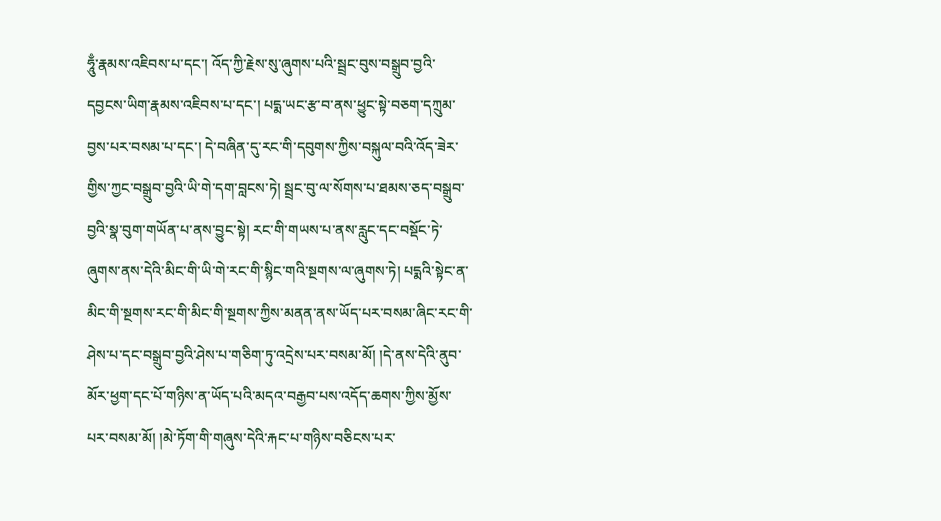ཧཱུྃ་རྣམས་འཇིབས་པ་དང་། འོད་ཀྱི་རྗེས་སུ་ཞུགས་པའི་སྦྲང་བུས་བསྒྲུབ་བྱའི་དབྱངས་ཡིག་རྣམས་འཇིབས་པ་དང་། པདྨ་ཡང་རྩ་བ་ནས་ཕྱུང་སྟེ་བཅག་དཀྲུམ་བྱས་པར་བསམ་པ་དང་། དེ་བཞིན་དུ་རང་གི་དབུགས་ཀྱིས་བསྐུལ་བའི་འོད་ཟེར་གྱིས་ཀྱང་བསྒྲུབ་བྱའི་ཡི་གེ་དག་བླངས་ཏེ། སྦྲང་བུ་ལ་སོགས་པ་ཐམས་ཅད་བསྒྲུབ་བྱའི་སྣ་བུག་གཡོན་པ་ནས་བྱུང་སྟེ། རང་གི་གཡས་པ་ནས་རླུང་དང་བསྡོང་ཏེ་ཞུགས་ནས་དེའི་མིང་གི་ཡི་གེ་རང་གི་སྙིང་གའི་སྔགས་ལ་ཞུགས་ཏེ། པདྨའི་སྟེང་ན་མིང་གི་སྔགས་རང་གི་མིང་གི་སྔགས་ཀྱིས་མནན་ནས་ཡོད་པར་བསམ་ཞིང་རང་གི་ཤེས་པ་དང་བསྒྲུབ་བྱའི་ཤེས་པ་གཅིག་ཏུ་འདྲེས་པར་བསམ་མོ། །དེ་ནས་དེའི་ནུབ་མོར་ཕྱག་དང་པོ་གཉིས་ན་ཡོད་པའི་མདའ་བརྒྱབ་པས་འདོད་ཆགས་ཀྱིས་མྱོས་པར་བསམ་མོ། །མེ་ཏོག་གི་གཞུས་དེའི་རྐང་པ་གཉིས་བཅིངས་པར་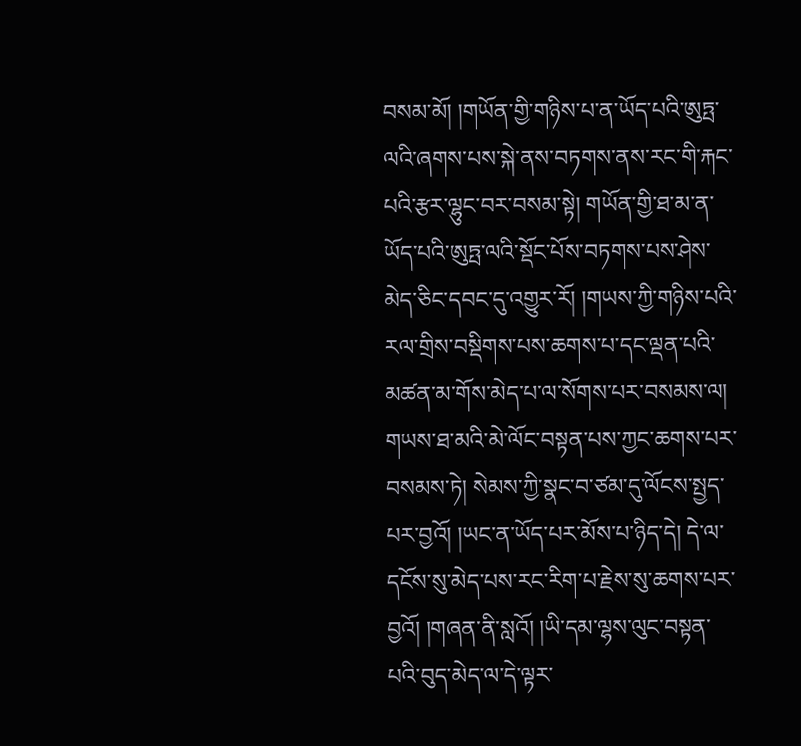བསམ་མོ། །གཡོན་གྱི་གཉིས་པ་ན་ཡོད་པའི་ཨུཏྤ་ལའི་ཞགས་པས་སྐེ་ནས་བཏགས་ནས་རང་གི་རྐང་པའི་རྩར་ལྷུང་བར་བསམ་སྟེ། གཡོན་གྱི་ཐ་མ་ན་ཡོད་པའི་ཨུཏྤ་ལའི་སྡོང་པོས་བཏགས་པས་ཤེས་མེད་ཅིང་དབང་དུ་འགྱུར་རོ། །གཡས་ཀྱི་གཉིས་པའི་རལ་གྲིས་བསྡིགས་པས་ཆགས་པ་དང་ལྡན་པའི་མཚན་མ་གོས་མེད་པ་ལ་སོགས་པར་བསམས་ལ། གཡས་ཐ་མའི་མེ་ལོང་བསྟན་པས་ཀྱང་ཆགས་པར་བསམས་ཏེ། སེམས་ཀྱི་སྣང་བ་ཙམ་དུ་ལོངས་སྤྱད་པར་བྱའོ། །ཡང་ན་ཡོད་པར་མོས་པ་ཉིད་དེ། དེ་ལ་དངོས་སུ་མེད་པས་རང་རིག་པ་རྗེས་སུ་ཆགས་པར་བྱའོ། །གཞན་ནི་སླའོ། །ཡི་དམ་ལྷས་ལུང་བསྟན་པའི་བུད་མེད་ལ་དེ་ལྟར་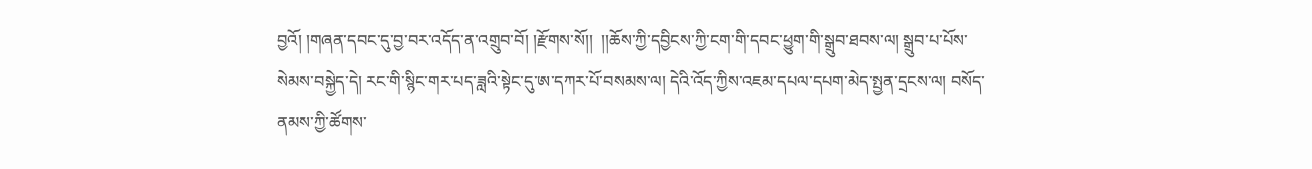བྱའོ། །གཞན་དབང་དུ་བྱ་བར་འདོད་ན་འགྲུབ་བོ། །རྫོགས་སོ།།  །།ཆོས་ཀྱི་དབྱིངས་ཀྱི་ངག་གི་དབང་ཕྱུག་གི་སྒྲུབ་ཐབས་ལ། སྒྲུབ་པ་པོས་སེམས་བསྐྱེད་དེ། རང་གི་སྙིང་གར་པད་ཟླའི་སྟེང་དུ་ཨ་དཀར་པོ་བསམས་ལ། དེའི་འོད་ཀྱིས་འཇམ་དཔལ་དཔག་མེད་སྤྱན་དྲངས་ལ། བསོད་ནམས་ཀྱི་ཚོགས་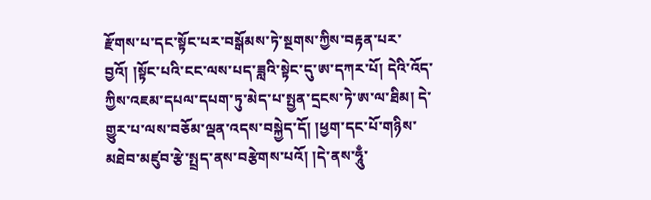རྫོགས་པ་དང་སྟོང་པར་བསྒོམས་ཏེ་སྔགས་ཀྱིས་བརྟན་པར་བྱའོ། །སྟོང་པའི་ངང་ལས་པད་ཟླའི་སྟེང་དུ་ཨ་དཀར་པོ། དེའི་འོད་ཀྱིས་འཇམ་དཔལ་དཔག་ཏུ་མེད་པ་སྤྱན་དྲངས་ཏེ་ཨ་ལ་ཐིམ། དེ་གྱུར་པ་ལས་བཅོམ་ལྡན་འདས་བསྐྱེད་དོ། །ཕྱག་དང་པོ་གཉིས་མཐེབ་མཛུབ་རྩེ་སྤྲད་ནས་བརྩེགས་པའོ། །དེ་ནས་ཧཱུྃ་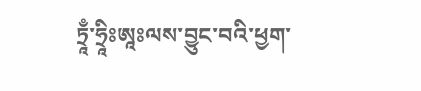ཏྲཱྃ་ཧྲཱིཿཨཱཿལས་བྱུང་བའི་ཕྱག་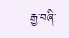རྒྱ་བཞི་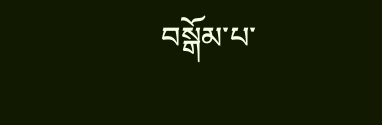བསྒོམ་པ་